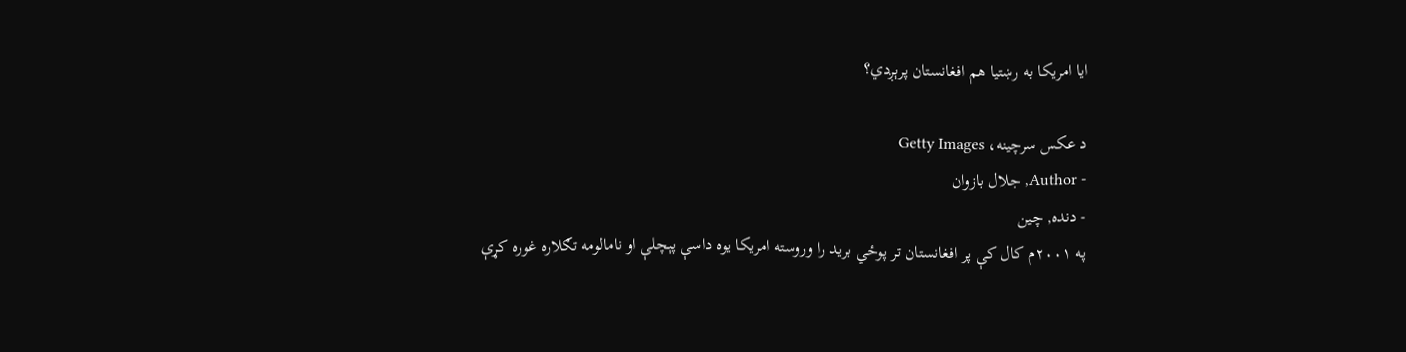ایا امریکا به رښتیا هم افغانستان پرېږدي؟

د عکس سرچینه، Getty Images
- Author, جلال بازوان
- دنده, چین
په ۲۰۰۱م کال کې پر افغانستان تر پوځي برید را وروسته امریکا یوه داسې پېچلې او نامالومه تګلاره غوره کړې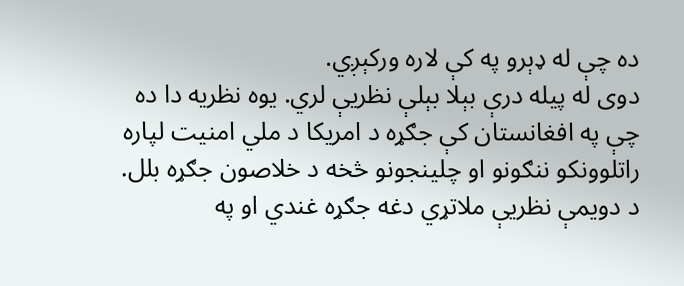ده چې له ډېرو په کې لاره ورکېږي.
دوی له پیله درې بېلا بېلې نظریې لري. یوه نظریه دا ده چې په افغانستان کې جګړه د امریکا د ملي امنیت لپاره راتلوونکو ننګونو او چلینجونو څخه د خلاصون جګړه بلل.
د دویمې نظریې ملاتړي دغه جګړه غندي او په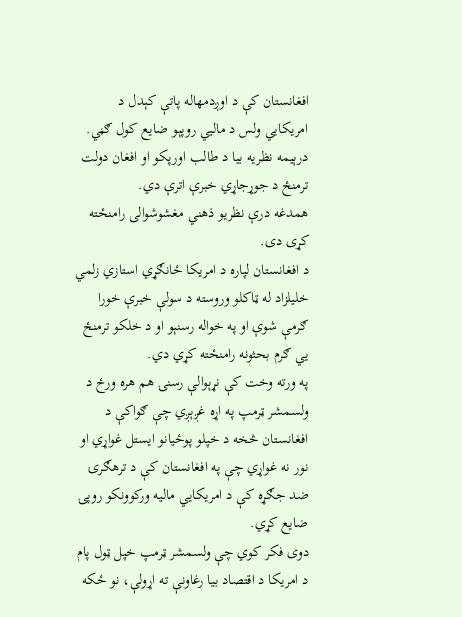افغانستان کې د اوږدمهاله پاتې کېدل د امریکايي ولس د ماليي روپېو ضایع کول ګڼي.
درېیمه نظریه بیا د طالب اورپکو او افغان دولت ترمنځ د جوړجاړي خبرې اترې دي.
همدغه درې نظریو ذهني مغشوشوالی رامنځته کړی دی.
د افغانستان لپاره د امریکا ځانګړي استازي زلمي خلیلزاد له ټاکلو وروسته د سولې خبرې خورا ګرمې شوې او په خواله رسنېو او د خلکو ترمنځ يي ګرم بحثونه رامنځته کړي دي.
په ورته وخت کې نړېوالې رسنۍ هم هره ورځ د ولسمشر ټرمپ په اړه غږېږي چې ګواکې د افغانستان څخه د خپلو پوځیانو ایستل غواړي او نور نه غواړي چې په افغانستان کې د ترهګرۍ ضد جګړه کې د امریکايي مالیه ورکوونکو روپۍ ضایع کړي.
دوی فکر کوي چې ولسمشر ټرمپ خپل ټول پام د امریکا د اقتصاد بیا رغاونې ته اړولې، نو ځکه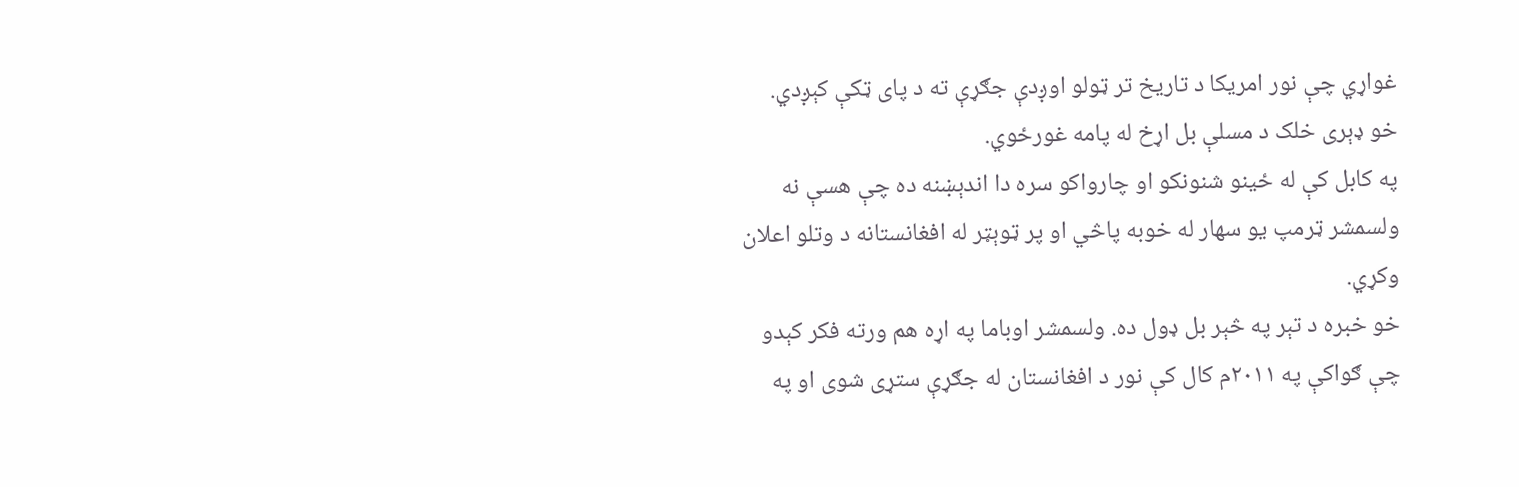غواړي چې نور امریکا د تاریخ تر ټولو اوږدې جګړې ته د پای ټکې کېږدي.
خو ډېری خلک د مسلې بل اړخ له پامه غورځوي.
په کابل کې له ځینو شنونکو او چارواکو سره دا اندېښنه ده چې هسې نه ولسمشر ټرمپ یو سهار له خوبه پاڅي او پر ټوېټر له افغانستانه د وتلو اعلان وکړي.
خو خبره د تېر په څېر بل ډول ده. ولسمشر اوباما په اړه هم ورته فکر کېدو چې ګواکې په ۲۰۱۱م کال کې نور د افغانستان له جګړې ستړی شوی او په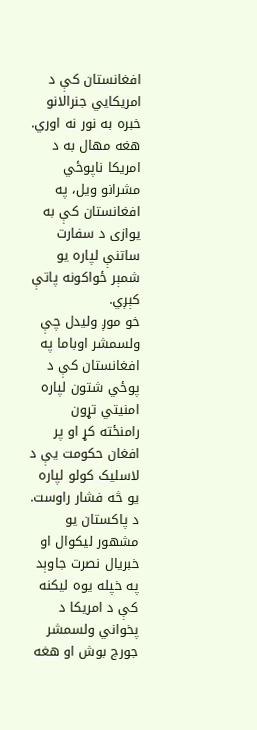افغانستان کې د امریکايي جنرالانو خبره به نور نه اوري.
هغه مهال به د امریکا ناپوځي مشرانو ویل، په افغانستان کې به یوازی د سفارت ساتنې لپاره یو شمېر ځواکونه پاتې کېږي.
خو موږ ولیدل چې ولسمشر اوباما په افغانستان کې د پوځي شتون لپاره امنیتي تړون رامنځته کړ او پر افغان حکومت یې د لاسلیک کولو لپاره یو څه فشار راوست.
د پاکستان یو مشهور لیکوال او خبریال نصرت جاوېد په خپله یوه لیکنه کې د امریکا د پخواني ولسمشر جورج بوش او هغه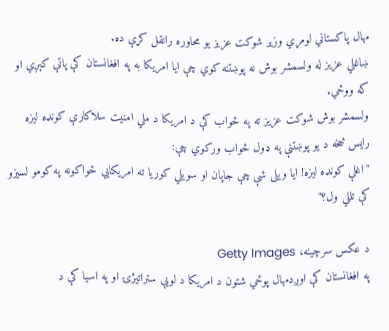مهال پاکستاني لومړي وزیر شوکت عزیز یو محاوره رانقل کړې ده.
ښاغلي عزیز له ولسمشر بوش نه پوښتنه کوي چې ایا امریکا به په افغانستان کې پاتې کېږي او که ووځي.
ولسمشر بوش شوکت عزیز ته په ځواب کې د امریکا د ملي امنیت سلاکارې کونډه لیزه رایس څخه د یو پوښتنې په ډول ځواب ورکوي چې:
"اغلې کونډه لیزه! ایا ویلی شې چې جاپان او سویلي کوریا ته امریکايي ځواکونه په کومو لسیزو کې تللي ول؟"

د عکس سرچینه، Getty Images
په افغانستان کې اوږدمهال پوځي شتون د امریکا د لويې ستراتیژۍ او په اسیا کې د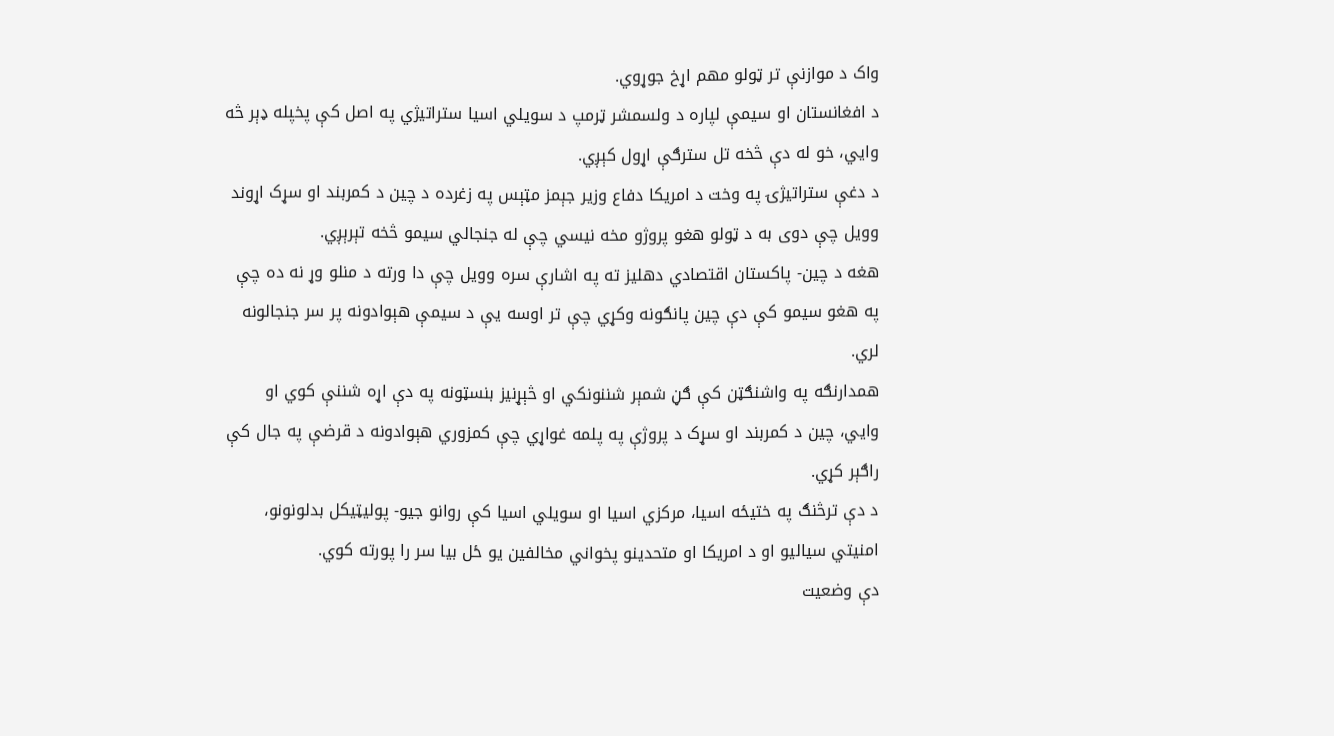واک د موازنې تر ټولو مهم اړخ جوړوي.
د افغانستان او سیمې لپاره د ولسمشر ټرمپ د سویلي اسیا ستراتیژي په اصل کې پخپله ډېر څه وايي، خو له دې څخه تل سترګې اړول کېږي.
د دغې ستراتیژۍ په وخت د امریکا دفاع وزیر جېمز مټېس په زغرده د چین د کمربند او سړک اړوند وویل چې دوی به د ټولو هغو پروژو مخه نیسي چې له جنجالي سیمو څخه تېرېږي.
هغه د چین- پاکستان اقتصادي دهلیز ته په اشارې سره وویل چې دا ورته د منلو وړ نه ده چې په هغو سیمو کې دې چین پانګونه وکړي چې تر اوسه یې د سیمې هېوادونه پر سر جنجالونه لري.
همدارنګه په واشنګټن کې ګڼ شمېر شننونکي او څېړنیز بنسټونه په دې اړه شننې کوي او وایي، چین د کمربند او سړک د پروژې په پلمه غواړي چې کمزوري هېوادونه د قرضې په جال کې راګېر کړي.
د دې ترڅنګ په ختیځه اسیا، مرکزي اسیا او سویلي اسیا کې روانو جیو- پولیټیکل بدلونونو، امنیتي سیالیو او د امریکا او متحدینو پخواني مخالفین یو ځل بیا سر را پورته کوي.
دې وضعیت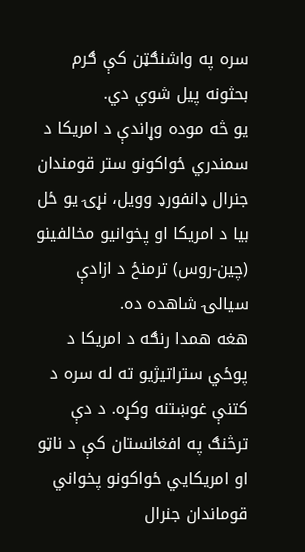سره په واشنګټن کې ګرم بحثونه پیل شوي دي.
يو څه موده وړاندې د امریکا د سمندري ځواکونو ستر قومندان جنرال ډانفورډ وویل، نړۍ یو ځل بیا د امریکا او پخوانیو مخالفینو (چین-روس) ترمنځ د ازادې سیالۍ شاهده ده.
هغه همدا رنګه د امریکا د پوځي ستراتیژیو ته له سره د کتنې غوښتنه وکړه. د دې ترڅنګ په افغانستان کې د ناټو او امریکايي ځواکونو پخواني قوماندان جنرال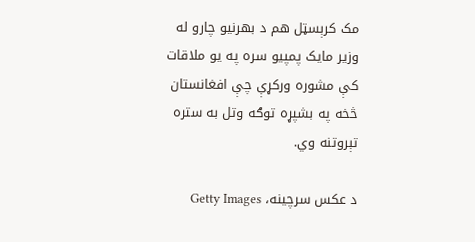مک کرېسټل هم د بهرنیو چارو له وزیر مایک پمپیو سره په یو ملاقات کې مشوره ورکړې چې افغانستان څخه په بشپړه توګه وتل به ستره تېروتنه وي.

د عکس سرچینه، Getty Images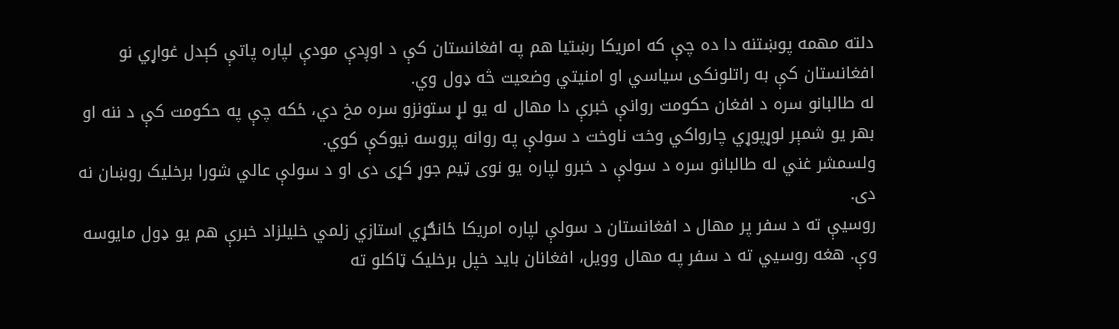دلته مهمه پوښتنه دا ده چې که امریکا رښتیا هم په افغانستان کې د اوږدې مودې لپاره پاتې کېدل غواړي نو افغانستان کې به راتلونکی سیاسي او امنیتي وضعیت څه ډول وي.
له طالبانو سره د افغان حکومت روانې خبرې دا مهال له یو لړ ستونزو سره مخ دي، ځکه چې په حکومت کې د ننه او بهر یو شمېر لوړپوړي چارواکي وخت ناوخت د سولې په روانه پروسه نیوکې کوي.
ولسمشر غني له طالبانو سره د سولې د خبرو لپاره یو نوی ټیم جوړ کړی دی او د سولې عالي شورا برخلیک روښان نه دی.
روسیې ته د سفر پر مهال د افغانستان د سولې لپاره امریکا ځانګړي استازي زلمي خلیلزاد خبرې هم یو ډول مایوسه وې. هغه روسيي ته د سفر په مهال وویل، افغانان باید خپل برخلیک ټاکلو ته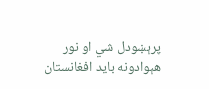پرېښودل شي او نور هېوادونه باید افغانستان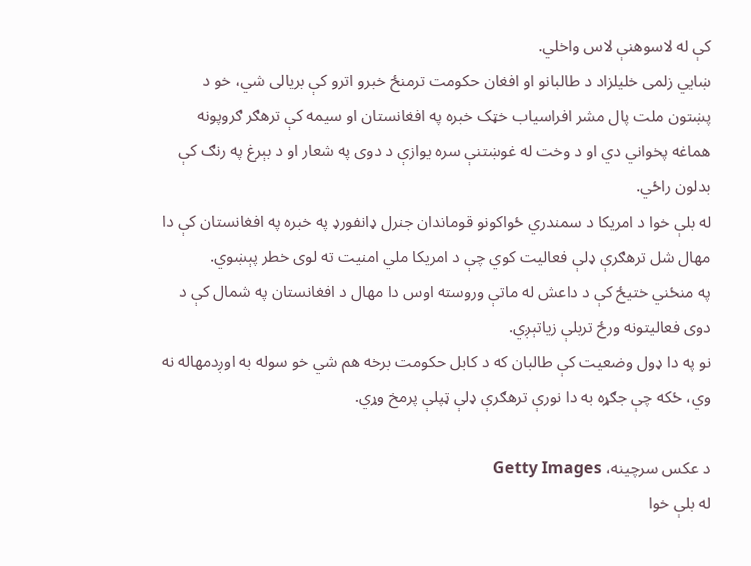کې له لاسوهنې لاس واخلي.
ښایي زلمی خلیلزاد د طالبانو او افغان حکومت ترمنځ خبرو اترو کې بریالی شي، خو د پښتون ملت پال مشر افراسیاب خټک خبره په افغانستان او سیمه کې ترهګر ګروپونه هماغه پخواني دي او د وخت له غوښتنې سره یوازې د دوی په شعار او د بېرغ په رنګ کې بدلون راځي.
له بلې خوا د امریکا د سمندري ځواکونو قوماندان جنرل ډانفورډ په خبره په افغانستان کې دا مهال شل ترهګرې ډلې فعالیت کوي چې د امریکا ملي امنیت ته لوی خطر پېښوي.
په منځني ختیځ کې د داعش له ماتې وروسته اوس دا مهال د افغانستان په شمال کې د دوی فعالیتونه ورځ تربلې زیاتېږي.
نو په دا ډول وضعیت کې طالبان که د کابل حکومت برخه هم شي خو سوله به اوږدمهاله نه وي، ځکه چې جګړه به دا نورې ترهګرې ډلې ټپلې پرمخ وړي.

د عکس سرچینه، Getty Images
له بلې خوا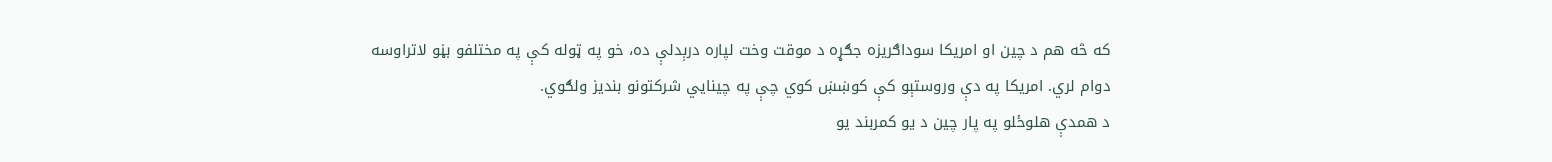که څه هم د چین او امریکا سوداګریزه جګړه د موقت وخت لپاره درېدلې ده، خو په ټوله کې په مختلفو بڼو لاتراوسه دوام لري. امریکا په دې وروستېو کې کوښښ کوي چې په چینايي شرکتونو بندیز ولګوي.
د همدې هلوځلو په پار چین د یو کمربند یو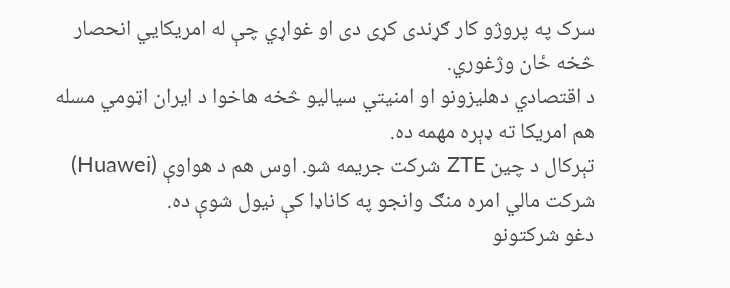سرک په پروژو کار ګړندی کړی دی او غواړي چې له امریکايي انحصار څخه ځان وژغوري.
د اقتصادي دهلیزونو او امنیتي سیالیو څخه هاخوا د ایران اټومي مسله هم امریکا ته ډېره مهمه ده.
تېرکال د چین ZTE شرکت جریمه شو. اوس هم د هواوې (Huawei) شرکت مالي امره منګ وانجو په کاناډا کې نیول شوې ده.
دغو شرکتونو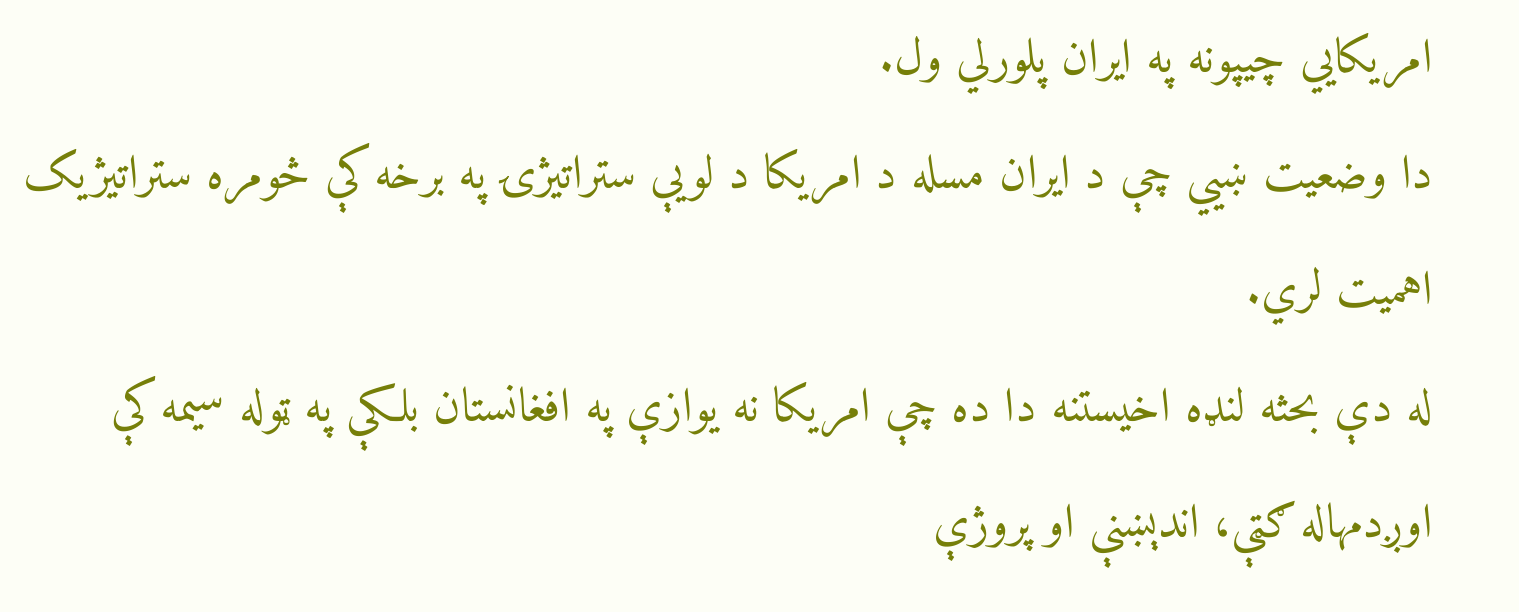امریکايي چیپونه په ایران پلورلي ول.
دا وضعیت ښيي چې د ایران مسله د امریکا د لویې ستراتیژۍ په برخه کې څومره ستراتیژیک اهمیت لري.
له دې بحثه لنډه اخیستنه دا ده چې امریکا نه یوازې په افغانستان بلکې په ټوله سیمه کې اوږدمهاله ګټې، اندېښنې او پروژې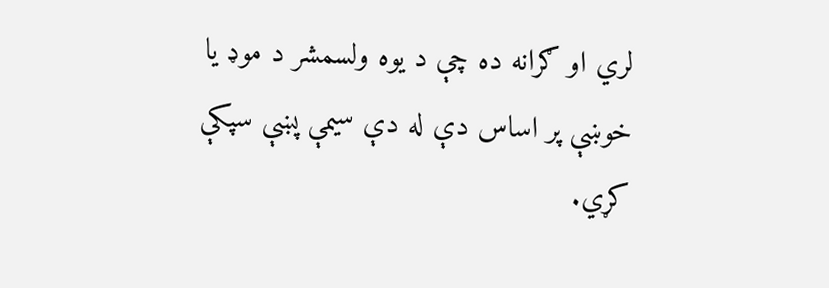لري او ګرانه ده چې د یوه ولسمشر د موډ یا خوښې پر اساس دې له دې سیمې پښې سپکې کړي.